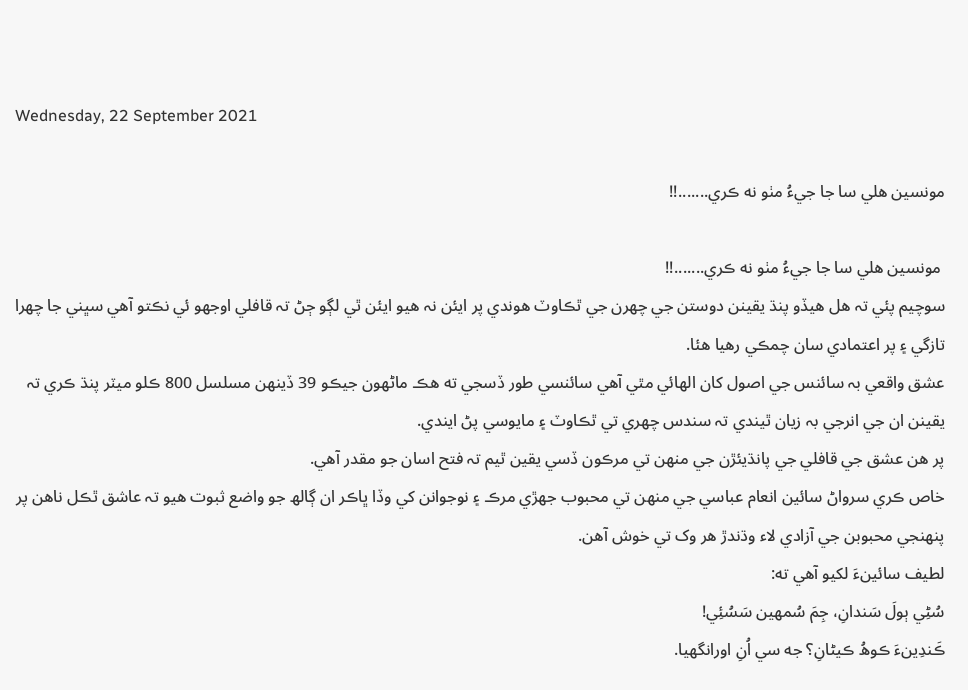Wednesday, 22 September 2021

مونسين ھلي سا جا جيءُ مٺو نه ڪري.......!!

 مونسين ھلي سا جا جيءُ مٺو نه ڪري.......!!
سوچيم پئي تہ ھل ھيڏو پنڌ يقينن دوستن جي چھرن جي ٿڪاوٽ ھوندي پر ايئن نہ ھيو ايئن ٿي لڳو ڄڻ تہ قافلي اوجھو ئي نڪتو آهي سڀني جا چھرا تازگي ۽ پر اعتمادي سان چمڪي رھيا ھئا.
عشق واقعي بہ سائنس جي اصول کان الھائي مٿي آھي سائنسي طور ڏسجي ته ھڪ ماڻھون جيڪو 39 ڏينھن مسلسل 800 ڪلو ميٽر پنڌ ڪري تہ يقينن ان جي انرجي بہ زيان ٿيندي تہ سندس چھري تي ٿڪاوٽ ۽ مايوسي پڻ ايندي.
پر ھن عشق جي قافلي جي پانڌيئڙن جي منھن تي مرڪون ڏسي يقين ٿيم تہ فتح اسان جو مقدر آھي.
خاص ڪري سرواڻ سائين انعام عباسي جي منھن تي محبوب جھڙي مرڪ ۽ نوجوانن کي وڏا ڀاڪر ان ڳالھ جو واضع ثبوت ھيو تہ عاشق ٿڪل ناھن پر پنھنجي محبوبن جي آزادي لاء وڌندڙ ھر وک تي خوش آھن.
لطيف سائينءَ لکيو آهي ته:
سُڻِي ٻولَ سَندانِ، جِمَ سُمهين سَسُئِي!
ڪَندِينءَ ڪوھُ ڪيڻانِ؟ جه سي اُنِ اورانگهيا.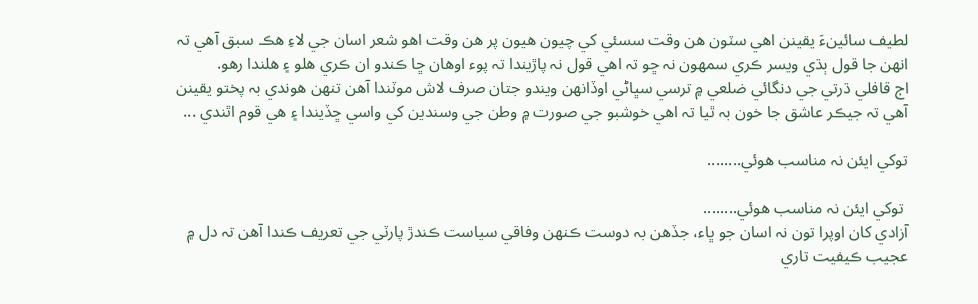لطيف سائينءَ يقينن اھي سٽون ھن وقت سسئي کي چيون ھيون پر ھن وقت اھو شعر اسان جي لاءِ ھڪ سبق آھي تہ انھن جا قول ٻڌي ويسر ڪري سمھون نہ ڇو تہ اھي قول نہ پاڙيندا تہ پوء اوھان ڇا ڪندو ان ڪري ھلو ۽ ھلندا رھو.
اڄ قافلي ڌرتي جي دنگائي ضلعي ۾ ترسي سڀاڻي اوڏانهن ويندو جتان صرف لاش موٽندا آھن تنھن ھوندي بہ پختو يقينن آھي تہ جيڪر عاشق جا خون بہ ٿيا تہ اھي خوشبو جي صورت ۾ وطن جي وسندين کي واسي ڇڏيندا ۽ ھي قوم اٿندي ...

توکي ايئن نہ مناسب ھوئي........

 توکي ايئن نہ مناسب ھوئي........
آزادي کان اوپرا تون نہ اسان جو ڀاء، جڏھن بہ دوست ڪنھن وفاقي سياست ڪندڙ پارٽي جي تعريف ڪندا آهن تہ دل ۾ عجيب ڪيفيت تاري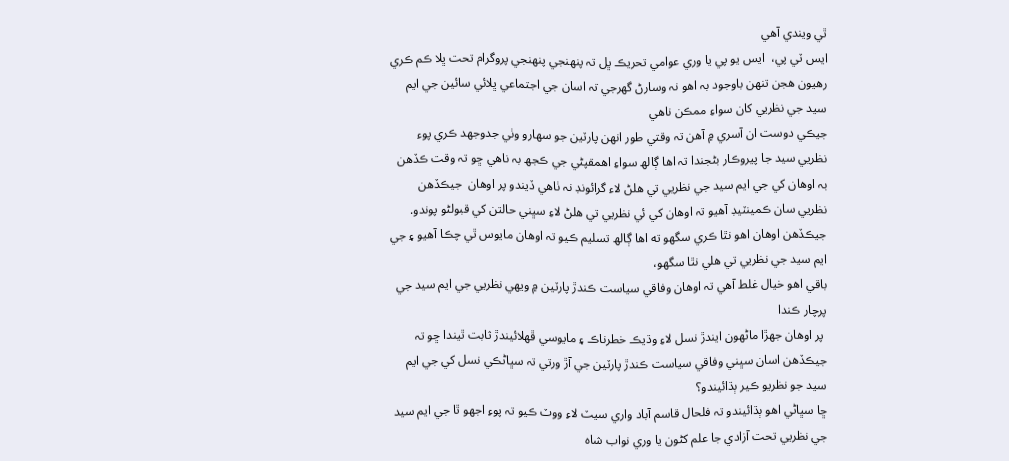ٿي ويندي آهي
ايس ٽي پي،  ايس يو پي يا وري عوامي تحريڪ ڀل تہ پنھنجي پنھنجي پروگرام تحت ڀلا ڪم ڪري رھيون ھجن تنھن باوجود بہ اھو نہ وسارڻ گھرجي تہ اسان جي اجتماعي ڀلائي سائين جي ايم سيد جي نظريي کان سواءِ ممڪن ناھي
جيڪي دوست ان آسري ۾ آھن تہ وقتي طور انھن پارٽين جو سھارو وٺي جدوجهد ڪري پوء نظريي سيد جا پيروڪار بڻجندا تہ اھا ڳالھ سواءِ اھمقپڻي جي ڪجھ بہ ناھي ڇو تہ وقت ڪڏھن بہ اوھان کي جي ايم سيد جي نظريي تي ھلڻ لاء گرائونڊ نہ ٺاھي ڏيندو پر اوھان  جيڪڏھن نظريي سان ڪمينٽيڊ آھيو تہ اوھان کي ئي نظريي تي ھلڻ لاءِ سڀني حالتن کي قبولڻو پوندو.
جيڪڏھن اوھان اھو نٿا ڪري سگھو ته اھا ڳالھ تسليم ڪيو تہ اوھان مايوس ٿي چڪا آھيو ۽ جي ايم سيد جي نظريي تي ھلي نٿا سگھو،
باقي اھو خيال غلط آھي تہ اوھان وفاقي سياست ڪندڙ پارٽين ۾ ويھي نظريي جي ايم سيد جي پرچار ڪندا
 پر اوھان جھڙا ماڻھون ايندڙ نسل لاءِ وڌيڪ خطرناڪ ۽ مايوسي ڦھلائيندڙ ثابت ٿيندا ڇو تہ جيڪڏهن اسان سڀني وفاقي سياست ڪندڙ پارٽين جي آڙ ورتي تہ سڀاڻڪي نسل کي جي ايم سيد جو نظريو ڪير ٻڌائيندو؟
ڇا سڀاڻي اھو ٻڌائيندو تہ فلحال قاسم آباد واري سيٽ لاءِ ووٽ ڪيو تہ پوءِ اجھو ٿا جي ايم سيد جي نظريي تحت آزادي جا علم کڻون يا وري نواب شاه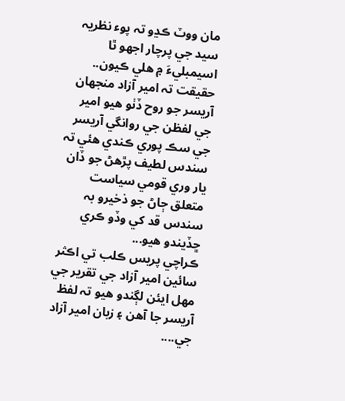مان ووٽ ڪڍو تہ پوء نظريہ سيد جي پرچار اجھو ٿا اسيمبليءَ ۾ ھلي ڪيون..
حقيقت تہ امير آزاد منجھان آريسر جو روح ڏٺو ھيو امير جي لفظن جي روانگي آريسر جي سڪ پوري ڪندي ھئي تہ سندس لطيف پڙھڻ جو ڏان يار وري قومي سياست متعلق ڄاڻ جو ذخيرو بہ سندس قد کي وڏو ڪري ڇڏيندو ھيو...
ڪراچي پريس ڪلب تي اڪثر سائين امير آزاد جي تقرير جي مھل ايئن لڳندو ھيو تہ لفظ آريسر جا آھن ۽ زبان امير آزاد جي....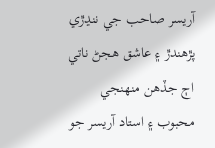آريسر صاحب جي ننڍڙي پڙھندڙ ۽ عاشق ھجڻ ناتي اڄ جڏھن منھنجي محبوب ۽ استاد آريسر جو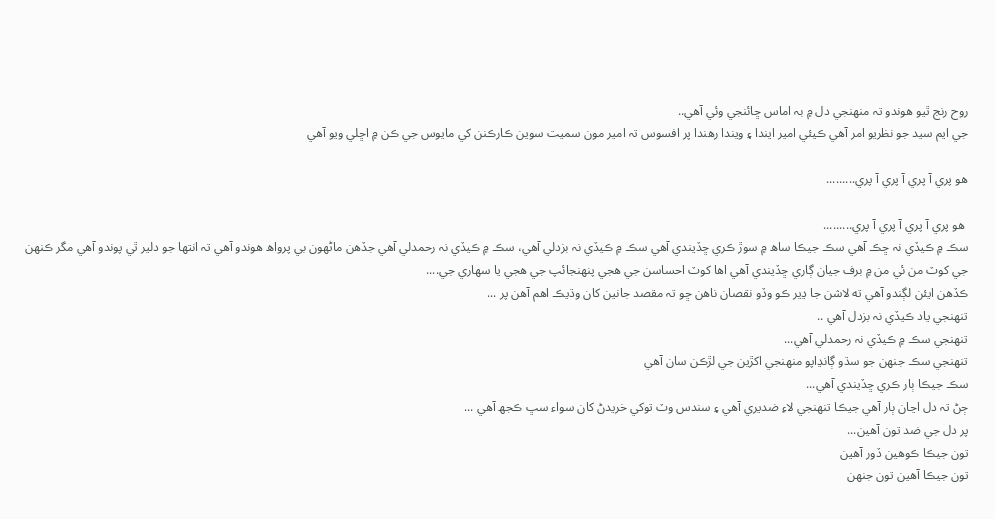روح رنج ٿيو ھوندو تہ منھنجي دل ۾ بہ اماس ڇائنجي وئي آهي..
جي ايم سيد جو نظريو امر آھي ڪيئي امير ايندا ۽ ويندا رھندا پر افسوس تہ امير مون سميت سوين ڪارڪنن کي مايوس جي ڪن ۾ اڇلي ويو آھي

ھو پري آ پري آ پري آ پري.........

 ھو پري آ پري آ پري آ پري.........
سڪ ۾ ڪيڏي نہ ڇڪ آھي سڪ جيڪا ساھ ۾ سوڙ ڪري ڇڏيندي آھي سڪ ۾ ڪيڏي نہ بزدلي آھي، سڪ ۾ ڪيڏي نہ رحمدلي آھي جڏھن ماڻھون بي پرواھ ھوندو آھي تہ انتھا جو دلير ٿي پوندو آھي مگر ڪنھن جي کوٽ من ئي من ۾ برف جيان ڳاري ڇڏيندي آھي اھا کوٽ احساسن جي ھجي پنھنجائپ جي ھجي يا سھاري جي....
ڪڏھن ايئن لڳندو آهي ته لاشن جا ڍير ڪو وڏو نقصان ناھن ڇو تہ مقصد جانين کان وڌيڪ اھم آھن پر ...
تنھنجي ياد ڪيڏي نہ بزدل آھي ..
تنھنجي سڪ ۾ ڪيڏي نہ رحمدلي آھي...
تنھنجي سڪ جنھن جو سڌو ڳانڍاپو منھنجي اکڙين جي لڙڪن سان آھي
سڪ جيڪا ٻار ڪري ڇڏيندي آهي...
ڄڻ تہ دل اڃان ٻار آهي جيڪا تنھنجي لاءِ ضديري آھي ۽ سندس وٽ توکي خريدڻ کان سواء سڀ ڪجھ آھي ...
پر دل جي ضد تون آھين...
تون جيڪا ڪوھين ڏور آھين
تون جيڪا آھين تون جنھن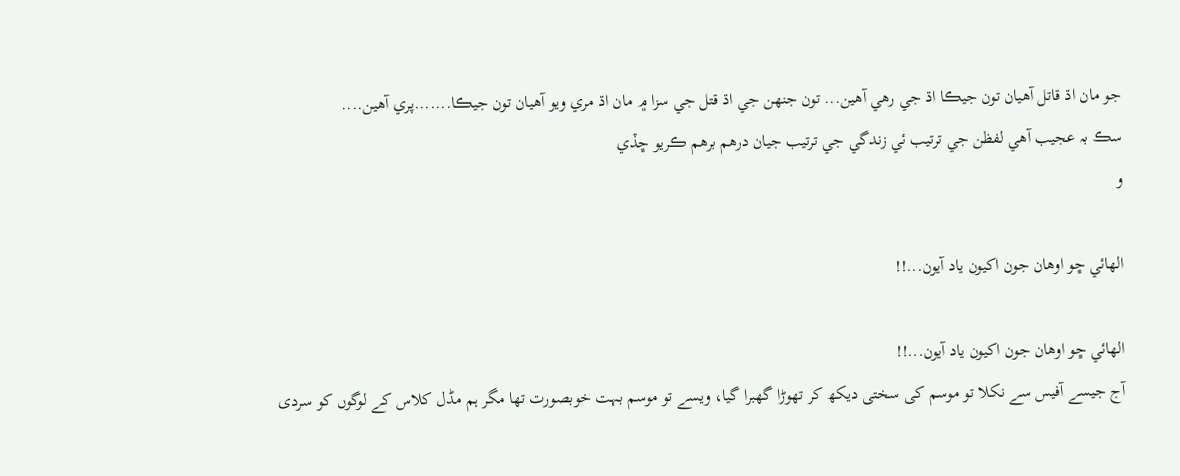جو مان اڌ قاتل آھيان تون جيڪا اڌ جي رھي آھين... تون جنھن جي اڌ قتل جي سزا ۾ مان اڌ مري ويو آھيان تون جيڪا.......پري آھين....
سڪ بہ عجيب آھي لفظن جي ترتيب ئي زندگي جي ترتيب جيان درھم برھم ڪريو ڇڏي
و

الھائي ڇو اوھان جون اکيون ياد آيون...!!

الھائي ڇو اوھان جون اکيون ياد آيون...!!
آج جیسے آفیس سے نکلا تو موسم کی سختی دیکھ کر تھوڑا گھبرا گیا، ویسے تو موسم بہت خوبصورت تھا مگر ہم مڈل کلاس کے لوگوں کو سردی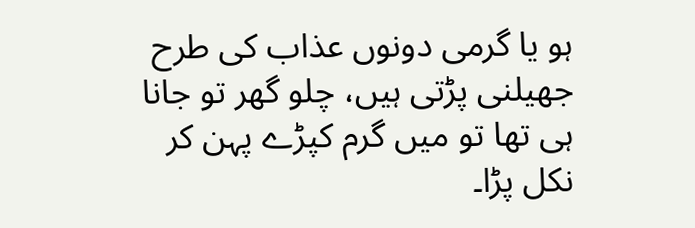ہو یا گرمی دونوں عذاب کی طرح جھیلنی پڑتی ہیں، چلو گھر تو جانا ہی تھا تو میں گرم کپڑے پہن کر نکل پڑا۔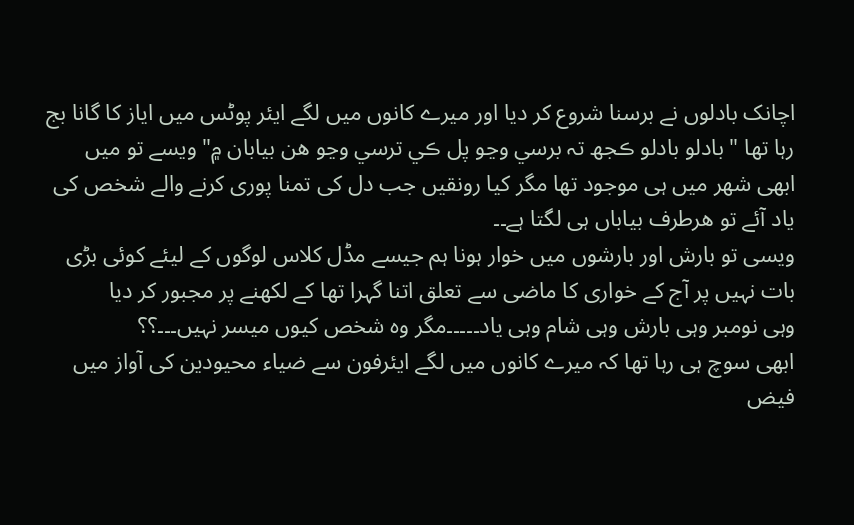اچانک بادلوں نے برسنا شروع کر دیا اور میرے کانوں میں لگے ایئر پوٹس میں ایاز کا گانا بج رہا تھا " بادلو بادلو ڪجھ تہ برسي وڃو پل ڪي ترسي وڃو ھن بيابان ۾" ویسے تو میں ابھی شھر میں ہی موجود تھا مگر کیا رونقیں جب دل کی تمنا پوری کرنے والے شخص کی یاد آئے تو ھرطرف بیاباں ہی لگتا ہے۔۔
ویسی تو بارش اور بارشوں میں خوار ہونا ہم جیسے مڈل کلاس لوگوں کے لیئے کوئی بڑی بات نہیں پر آج کے خواری کا ماضی سے تعلق اتنا گہرا تھا کے لکھنے پر مجبور کر دیا
وہی نومبر وہی بارش وہی شام وہی یاد۔۔۔۔۔مگر وہ شخص کیوں میسر نہیں۔۔۔؟؟
ابھی سوچ ہی رہا تھا کہ میرے کانوں میں لگے ایئرفون سے ضیاء محیودین کی آواز میں فیض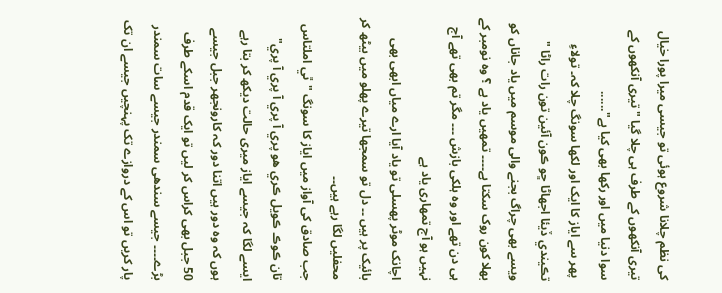کی نظم چلانا شروع ہوئی تو جیسی میرا پورا خیال تیری آنکھوں کے طرف ہی چلا گیا "تیری آنکھوں کے سوا دنیا میں اور رکھا بھی کیا ہے"......
 پھر سے ایاز کا ایک اور لکھا سونگ چلا کہ۔ تولاءِ تڪيندي ڏيئا اجھاڻا ڇو ڪون آئين تون رات راڻا " ویسے بھی چراگ بجنے والی موسم میں یاد جاناں کو  بھلا کون روک سکتا ہے۔۔۔۔ تمھیں یاد ہے ؟ وہ نومبر کے ہی دن تھے اور وہ ہلکی بازش ۔۔۔ مگر تم بھی تھے آج نہیں ہو آج تمھاری یاد ہے
اچانک موٹر پھسلی تو یاد آیا ارے میاں ابھی بھی بائیک پر ہیں ۔۔ دل تو سمجھا تیرے پھلو میں بیٹھ کر محفلیں لگا رہے ہیں۔۔
جب صادق کی آواز میں ایاز کا سونگ "ٿي املتاس تان ڪوڪ ڪويل ڪري ھو پري آ پري آ پري آ پري"  ایسے لگا کہ جیسے ایاز میری حالت دیکھ کر بتا رہے ہوں کہ وہ دور ہیں اتنا دور کہ کارونجھر جبل جیسے 50 جبل بھی کراس کر لیں تو ایک قدم اسکے طرف بڑے۔۔۔۔ جیسے سندھی سمندر جیسے سات سمندر پار کریں تو اس کے دروازے تک پہنچیں جیسے ان تک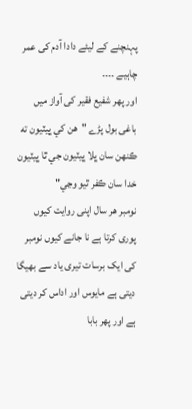پہنچنے کے لیئے دادا آدم کی عمر چاہیے ۔۔۔۔
اور پھر شفیع فقیر کی آواز میں باغی بول پڑے "ھن کي ڀيٽيون ته ڪنھن سان ڀلا ڀيٽيون جي ٿا ڀيٽيون خدا سان ڪفر ٿيو وڃي"
نومبر ھر سال اپنی روایت کیوں پوری کرتا ہے نا جانے کیوں نومبر کی ایک برسات تیری یاد سے بھیگا دیتی ہے مایوس اور اداس کر دیتی ہے اور پھر بابا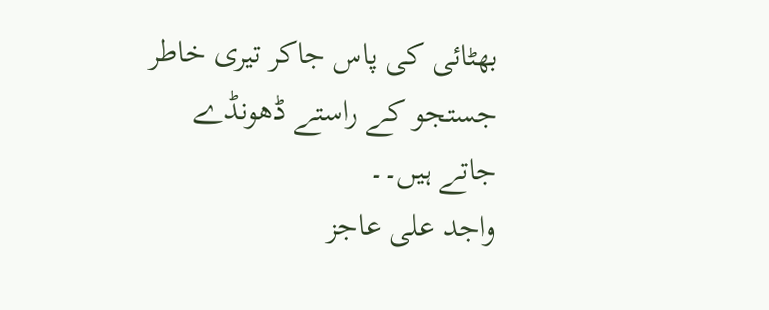بھٹائی کی پاس جاکر تیری خاطر جستجو کے راستے ڈھونڈے جاتے ہیں۔۔
واجد علی عاجز